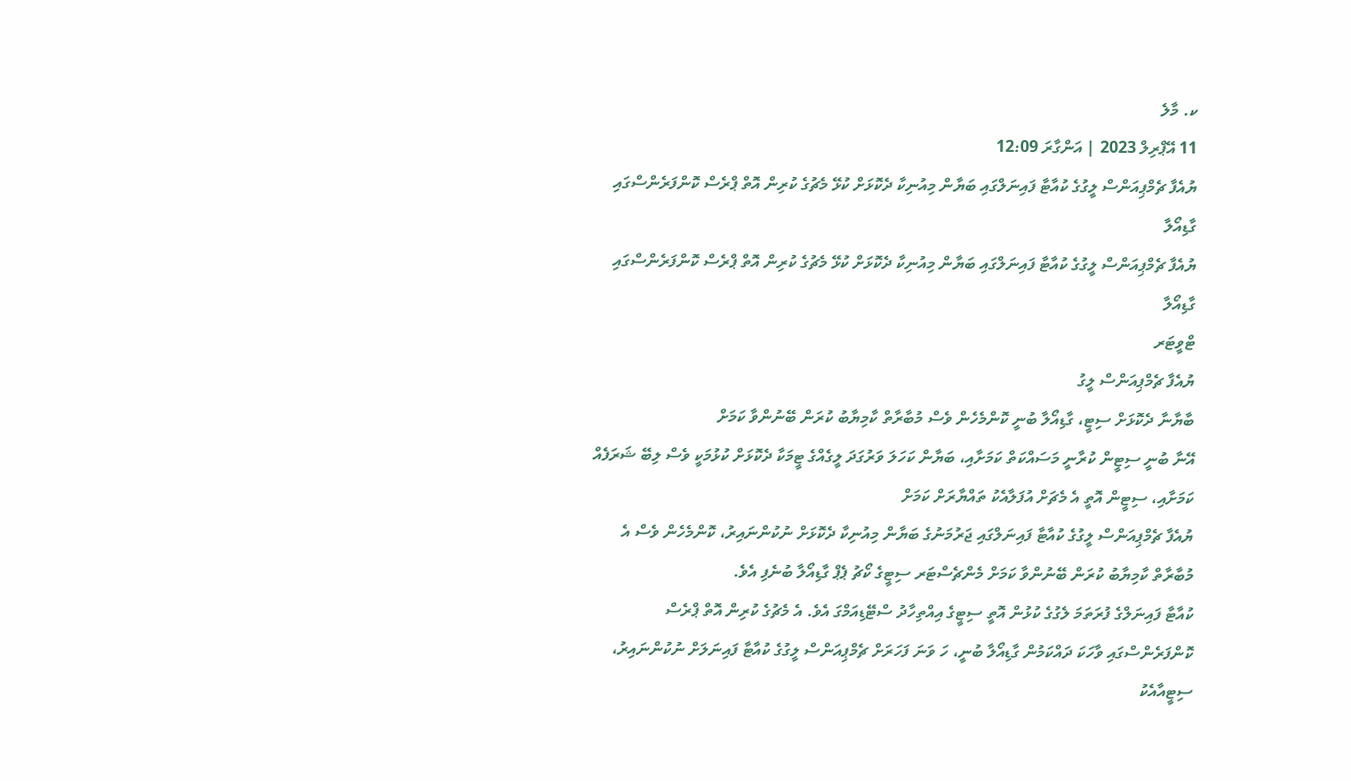ކ. މާލެ
11 އޭޕްރިލް 2023 | އަންގާރަ 12:09
ޔުއެފާ ޗެމްޕިއަންސް ލީގުގެ ކުއާޓާ ފައިނަލްގައި ބަޔާން މިއުނިކާ ދެކޮޅަށް ކުޅޭ މެޗުގެ ކުރިން އޮތް ޕްރެސް ކޮންފަރެންސްގައި ގާޑިއޯލާ
ޔުއެފާ ޗެމްޕިއަންސް ލީގުގެ ކުއާޓާ ފައިނަލްގައި ބަޔާން މިއުނިކާ ދެކޮޅަށް ކުޅޭ މެޗުގެ ކުރިން އޮތް ޕްރެސް ކޮންފަރެންސްގައި ގާޑިއޯލާ
ޓްވީޓަރ
ޔުއެފާ ޗެމްޕިއަންސް ލީގު
ބާޔާނާ ދެކޮޅަށް ސިޓީ، ގާޑިއޯލާ ބުނީ ކޮންމެހެން ވެސް މުބާރާތް ކާމިޔާބު ކުރަން ބޭނުންވާ ކަމަށް
އޭނާ ބުނީ ސިޓީން ކުރާނީ މަސައްކަތް ކަމަށާއި، ބަޔާން ކަހަލަ ވަރުގަދަ ލީގެއްގެ ޓީމަކާ ދެކޮޅަށް ކުޅުމަކީ ވެސް ލިބޭ ޝަރަފެއް ކަމަށާއި، ސިޓީން އޮތީ އެ މެޗަށް އުފަލާއެކު ތައްޔާރަށް ކަމަށް
ޔުއެފާ ޗެމްޕިއަންސް ލީގުގެ ކުއާޓާ ފައިނަލްގައި ޖަރުމަނުގެ ބަޔާން މިއުނިކާ ދެކޮޅަށް ނުކުންނައިރު، ކޮންމެހެން ވެސް އެ މުބާރާތް ކާމިޔާބު ކުރަން ބޭނުންވާ ކަމަށް މެންޗެސްޓަރ ސިޓީގެ ކޯޗު ޕެޕް ގާޑިއޯލާ ބުނެފި އެވެ.
ކުއާޓާ ފައިނަލްގެ ފުރަތަމަ ލެގުގެ ކުޅުން އޮތީ ސިޓީގެ އިއްތިހާދު ސްޓޭޑިއަމްގަ އެވެ. އެ މެޗުގެ ކުރިން އޮތް ޕްރެސް ކޮންފަރެންސްގައި ވާހަކަ ދައްކަމުން ގާޑިއޯލާ ބުނީ، ހަ ވަނަ ފަހަރަށް ޗެމްޕިއަންސް ލީގުގެ ކުއާޓާ ފައިނަލަށް ނުކުންނައިރު، ސިޓީއާއެކު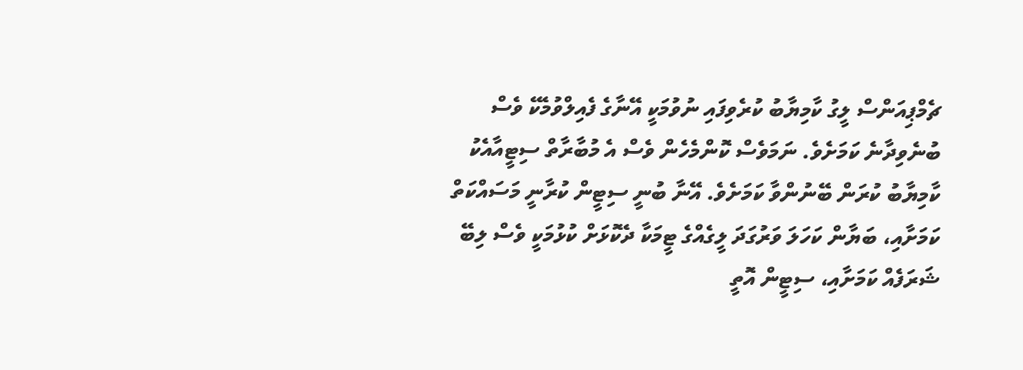ޗެމްޕިއަންސް ލީގު ކާމިޔާބު ކުރެވިފައި ނުވުމަކީ އޭނާގެ ފެއިލްވުމެކޭ ވެސް ބުނެވިދާނެ ކަމަށެވެ. ނަމަވެސް ކޮންމެހެން ވެސް އެ މުބާރާތް ސިޓީއާއެކު ކާމިޔާބު ކުރަން ބޭނުންވާ ކަމަށެވެ. އޭނާ ބުނީ ސިޓީން ކުރާނީ މަސައްކަތް ކަމަށާއި، ބަޔާން ކަހަލަ ވަރުގަދަ ލީގެއްގެ ޓީމަކާ ދެކޮޅަށް ކުޅުމަކީ ވެސް ލިބޭ ޝަރަފެއް ކަމަށާއި، ސިޓީން އޮތީ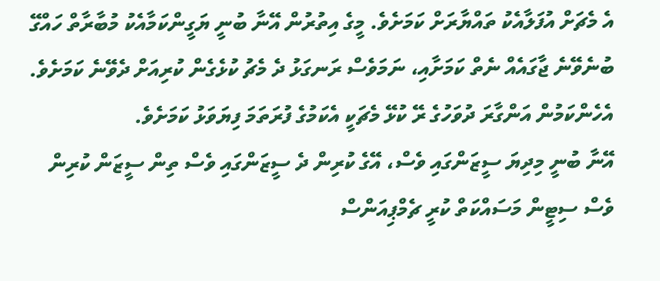އެ މެޗަށް އުފަލާއެކު ތައްޔާރަށް ކަމަށެވެ. މީގެ އިތުރުން އޭނާ ބުނީ ޔަގީންކަމާއެކު މުބާރާތް ހައްގޭ ބުނެވޭނެ ޖާގައެއް ނެތް ކަމަށާއި، ނަމަވެސް ރަނގަޅު ދެ މެޗު ކުޅެގެން ކުރިއަށް ދެވޭނެ ކަމަށެވެ. އެހެންކަމުން އަންގާރަ ދުވަހުގެ ރޭ ކުޅޭ މެޗަކީ އެކަމުގެ ފުރަތަމަ ފިޔަވަޅު ކަމަށެވެ.
އޭނާ ބުނީ މިދިޔަ ސީޒަންގައި ވެސް، އޭގެ ކުރިން ދެ ސީޒަންގައި ވެސް ތިން ސީޒަން ކުރިން ވެސް ސިޓީން މަސައްކަތް ކުރީ ޗެމްޕިއަންސް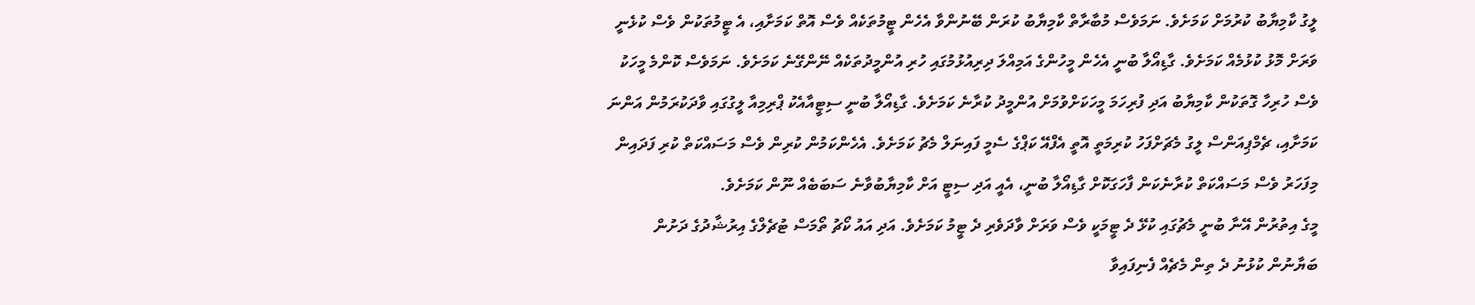ލީގު ކާމިޔާބު ކުރުމަށް ކަމަށެވެ. ނަމަވެސް މުބާރާތް ކާމިޔާބު ކުރަން ބޭނުންވާ އެހެން ޓީމުތަކެއް ވެސް އޮތް ކަމަށާއި، އެ ޓީމުތަކުން ވެސް ކުޅެނީ ވަރަށް މޮޅު ކުޅުމެއް ކަމަށެވެ. ގާޑިއޯލާ ބުނީ އެހެން މީހުންގެ އަމިއްލަ ދިރިއުޅުމުގައި ހުރި އުންމީދުތަކެއް ނޭންގޭނެ ކަމަށެވެ. ނަމަވެސް ކޮންމެ މީހަކު ވެސް ހުރިހާ ގޮތަކުން ކާމިޔާބު އަދި ފުރިހަމަ މީހަކަށްވުމަށް އުންމީދު ކުރާނެ ކަމަށެވެ. ގާޑިއޯލާ ބުނީ ސިޓީއާއެކު ޕްރިމިއާ ލީގުގައި ވާދަކުރަމުން އަންނަ ކަމަށާއި، ޗެމްޕިއަންސް ލީގު މެޗަށްފަހު ކުރިމަތީ އޮތީ އެފްއޭ ކަޕްގެ ސެމީ ފައިނަލް މެޗު ކަމަށެވެ. އެހެންކަމުން ކުރިން ވެސް މަސައްކަތް ކުރި ފަދައިން މިފަހަރު ވެސް މަސައްކަތް ކުރާނެކަން ފާހަގަކޮށް ގާޑިއޯލާ ބުނީ، އެއީ އަދި ސިޓީ އަށް ކާމިޔާބުވާނެ ސަބަބެއް ނޫން ކަމަށެވެ.
މީގެ އިތުރުން އޭނާ ބުނީ މެޗުގައި ކުޅޭ ދެ ޓީމަކީ ވެސް ވަރަށް ވާދަވެރި ދެ ޓީމު ކަމަށެވެ. އަދި އައު ކޯޗު ތޯމަސް ޓުޗެލްގެ އިރުޝާދުގެ ދަށުން ބަޔާނުން ކުޅުނު ދެ ތިން މެޗެއް ފެނިފައިވާ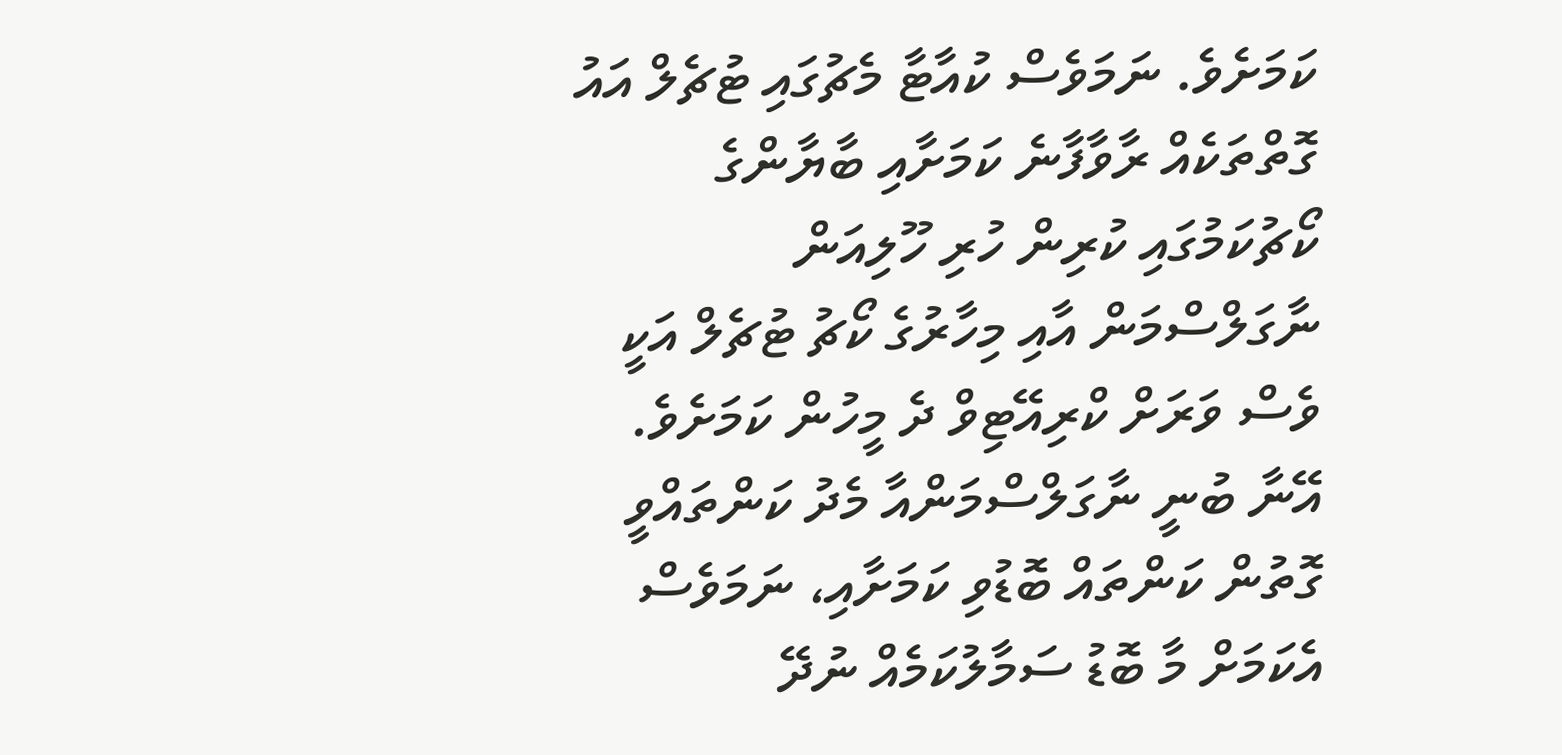ކަމަށެވެ. ނަމަވެސް ކުއާޓާ މެޗުގައި ޓުޗެލް އައު ގޮތްތަކެއް ރާވާފާނެ ކަމަށާއި ބާޔާންގެ ކޯޗުކަމުގައި ކުރިން ހުރި ހޫލިއަން ނާގަލްސްމަން އާއި މިހާރުގެ ކޯޗު ޓުޗެލް އަކީ ވެސް ވަރަށް ކްރިއޭޓިވް ދެ މީހުން ކަމަށެވެ. އޭނާ ބުނީ ނާގަލްސްމަންއާ މެދު ކަންތައްވީ ގޮތުން ކަންތައް ބޮޑުވި ކަމަށާއި، ނަމަވެސް އެކަމަށް މާ ބޮޑު ސަމާލުކަމެއް ނުދޭ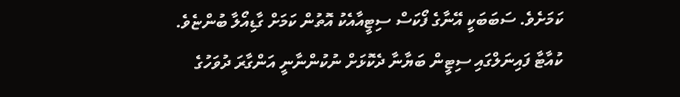ކަމަށެވެ. ސަބަބަކީ އޭނާގެ ފޯކަސް ސިޓީއާއެކު އޮތުން ކަމަށް ގާޑިއޯލާ ބުންޏެވެ.
ކުއާޓާ ފައިނަލްގައި ސިޓީން ބަޔާނާ ދެކޮޅަށް ނުކުންނާނީ އަންގާރަ ދުވަހުގެ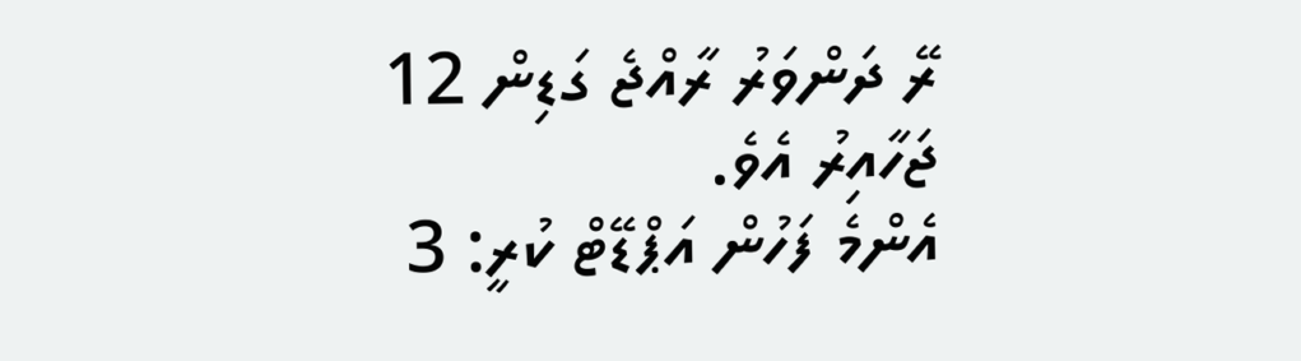ރޭ ދަންވަރު ރާއްޖެ ގަޑިން 12 ޖަހާއިރު އެވެ.
އެންމެ ފަހުން އަޕްޑޭޓް ކުރީ: 3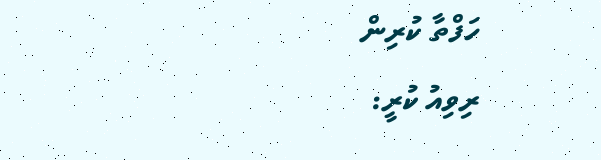ހަފްތާ ކުރިން
ރިވިއު ކުރީ: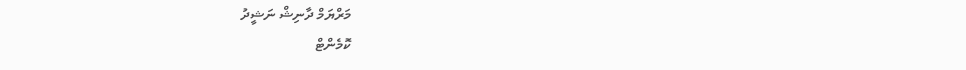މަރްޔަމް ދާނިޝް ނަޝީދު
ކޮމެންޓް